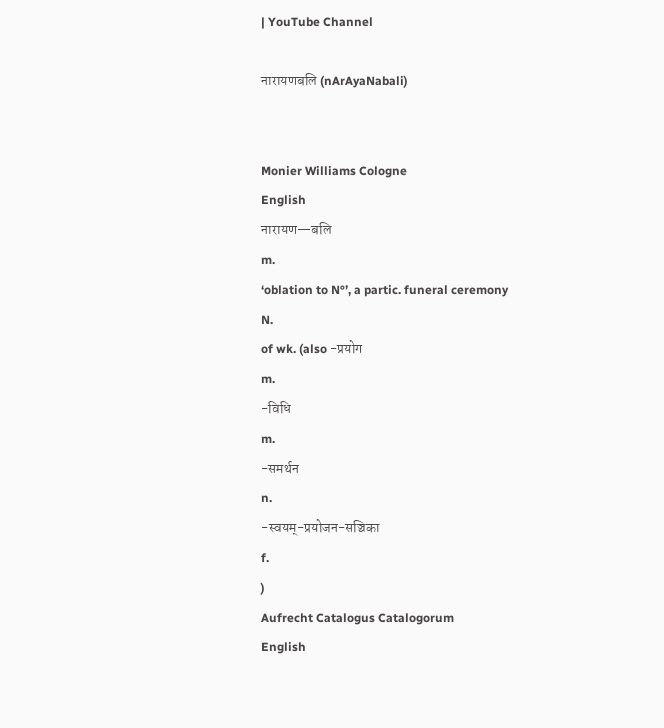| YouTube Channel

नारायणबलि (nArAyaNabali)


Monier Williams Cologne
English
नारायण—बलि
m.
‘oblation to N°’, a partic. funeral ceremony
N.
of wk. (also -प्रयोग
m.
-विधि
m.
-समर्थन
n.
-स्वयम्-प्रयोजन-सञ्चिका
f.
)
Aufrecht Catalogus Catalogorum
English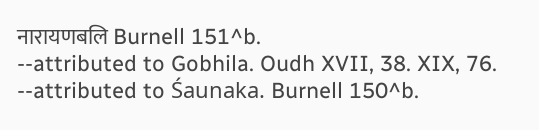नारायणबलि Burnell 151^b.
--attributed to Gobhila. Oudh XVII, 38. XIX, 76.
--attributed to Śaunaka. Burnell 150^b.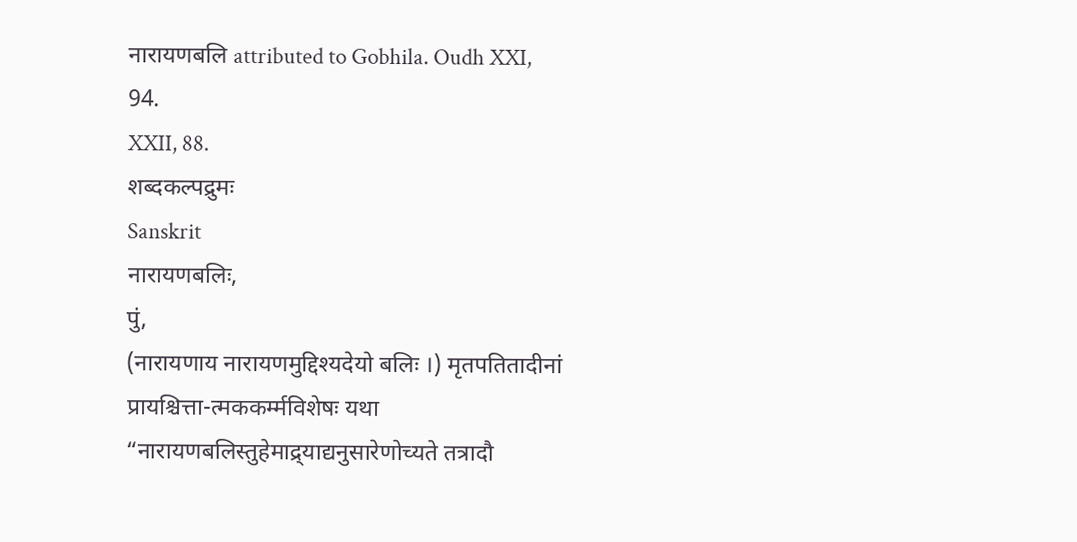नारायणबलि attributed to Gobhila. Oudh XXI, 94.
XXII, 88.
शब्दकल्पद्रुमः
Sanskrit
नारायणबलिः,
पुं,
(नारायणाय नारायणमुद्दिश्यदेयो बलिः ।) मृतपतितादीनां प्रायश्चित्ता-त्मककर्म्मविशेषः यथा “नारायणबलिस्तुहेमाद्र्याद्यनुसारेणोच्यते तत्रादौ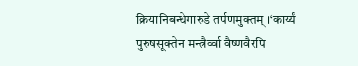क्रियानिबन्धेगारुडे तर्पणमुक्तम् ।‘कार्य्यं पुरुषसूक्तेन मन्त्रैर्व्वा वैष्णवैरपि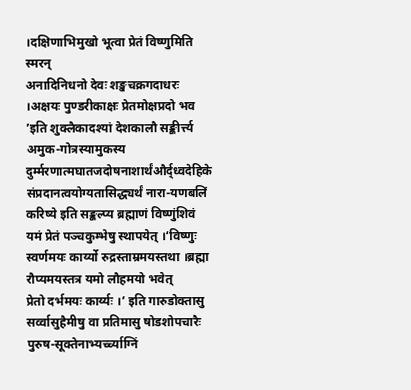।दक्षिणाभिमुखो भूत्वा प्रेतं विष्णुमिति स्मरन्
अनादिनिधनो देवः शङ्खचक्रगदाधरः ।अक्षयः पुण्डरीकाक्षः प्रेतमोक्षप्रदो भव
’इति शुक्लैकादश्यां देशकालौ सङ्कीर्त्त्य अमुक-गोत्रस्यामुकस्य दुर्म्मरणात्मघातजदोषनाशार्थंऔर्द्ध्वदेहिके संप्रदानत्वयोग्यतासिद्ध्यर्थं नारा-यणबलिं करिष्ये इति सङ्कल्प्य ब्रह्माणं विष्णुंशिवं यमं प्रेतं पञ्चकुम्भेषु स्थापयेत् ।‘विष्णुः स्वर्णमयः कार्य्यो रुद्रस्ताम्रमयस्तथा ।ब्रह्मा रौप्यमयस्तत्र यमो लौहमयो भवेत्
प्रेतो दर्भमयः कार्य्यः ।’ इति गारुडोक्तासु सर्व्वासुहैमीषु वा प्रतिमासु षोडशोपचारैः पुरुष-सूक्तेनाभ्यर्च्च्याग्निं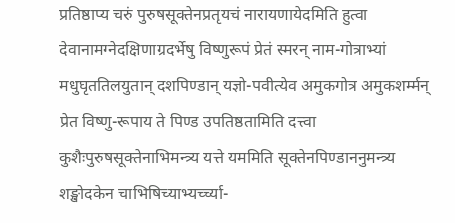प्रतिष्ठाप्य चरुं पुरुषसूक्तेनप्रतृयचं नारायणायेदमिति हुत्वा देवानामग्नेदक्षिणाग्रदर्भेषु विष्णुरूपं प्रेतं स्मरन् नाम-गोत्राभ्यां मधुघृततिलयुतान् दशपिण्डान् यज्ञो-पवीत्येव अमुकगोत्र अमुकशर्म्मन् प्रेत विष्णु-रूपाय ते पिण्ड उपतिष्ठतामिति दत्त्वा कुशैःपुरुषसूक्तेनाभिमन्त्र्य यत्ते यममिति सूक्तेनपिण्डाननुमन्त्र्य शङ्खोदकेन चाभिषिच्याभ्यर्च्च्या-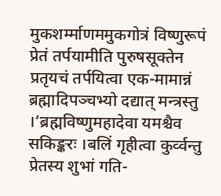मुकशर्म्माणममुकगोत्रं विष्णुरूपं प्रेतं तर्पयामीति पुरुषसूक्तेन प्रतृयचं तर्पयित्वा एक-मामान्नं ब्रह्मादिपञ्चभ्यो दद्यात् मन्त्रस्तु ।‘ब्रह्मविष्णुमहादेवा यमश्चैव सकिङ्करः ।बलिं गृहीत्वा कुर्व्वन्तु प्रेतस्य शुभां गति-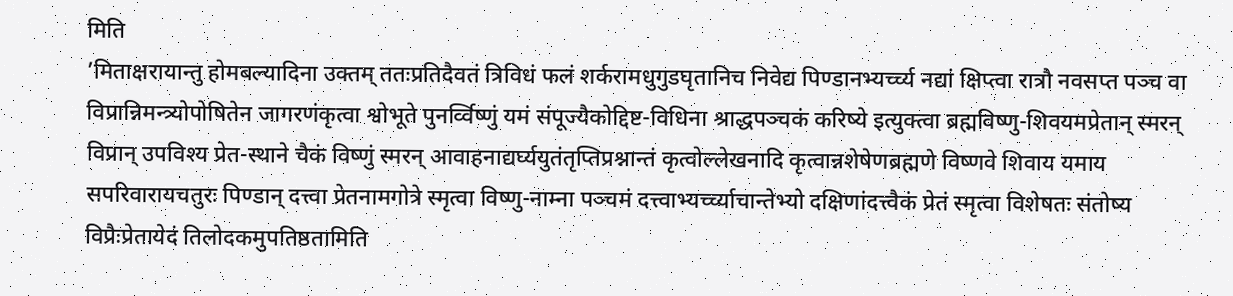मिति
’मिताक्षरायान्तु होमबल्यादिना उक्तम् ततःप्रतिदैवतं त्रिविधं फलं शर्करामधुगुडघृतानिच निवेद्य पिण्डानभ्यर्च्च्य नद्यां क्षिप्त्वा रात्रौ नवसप्त पञ्च वा विप्रान्निमन्त्र्योपोषितेन जागरणंकृत्वा श्वोभूते पुनर्व्विष्णुं यमं संपूज्यैकोद्दिष्ट-विधिना श्राद्धपञ्चकं करिष्ये इत्युक्त्वा ब्रह्मविष्णु-शिवयमप्रेतान् स्मरन् विप्रान् उपविश्य प्रेत-स्थाने चैकं विष्णुं स्मरन् आवाहनाद्यर्घ्ययुतंतृप्तिप्रश्नान्तं कृत्वोल्लेखनादि कृत्वान्नशेषेणब्रह्मणे विष्णवे शिवाय यमाय सपरिवारायचतुरः पिण्डान् दत्त्वा प्रेतनामगोत्रे स्मृत्वा विष्णु-नाम्ना पञ्चमं दत्त्वाभ्यर्च्च्याचान्तेभ्यो दक्षिणांदत्त्वैकं प्रेतं स्मृत्वा विशेषतः संतोष्य विप्रैःप्रेतायेदं तिलोदकमुपतिष्ठतामिति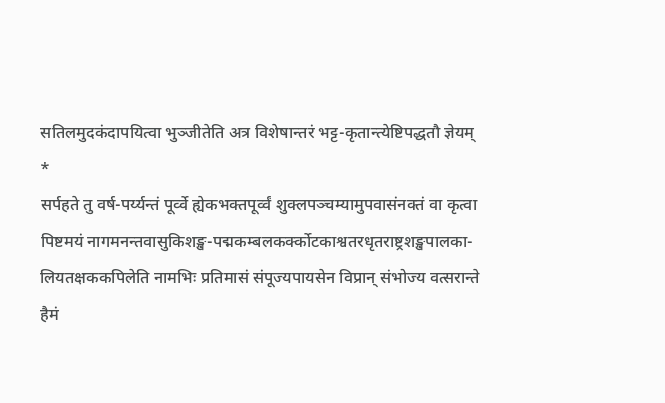सतिलमुदकंदापयित्वा भुञ्जीतेति अत्र विशेषान्तरं भट्ट-कृतान्त्येष्टिपद्धतौ ज्ञेयम्
*
सर्पहते तु वर्ष-पर्य्यन्तं पूर्व्वे ह्येकभक्तपूर्व्वं शुक्लपञ्चम्यामुपवासंनक्तं वा कृत्वा पिष्टमयं नागमनन्तवासुकिशङ्ख-पद्मकम्बलकर्क्कोटकाश्वतरधृतराष्ट्रशङ्खपालका-लियतक्षककपिलेति नामभिः प्रतिमासं संपूज्यपायसेन विप्रान् संभोज्य वत्सरान्ते हैमं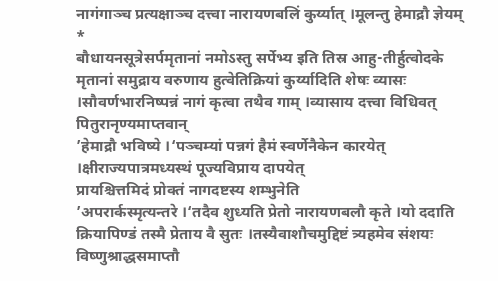नागंगाञ्च प्रत्यक्षाञ्च दत्त्वा नारायणबलिं कुर्य्यात् ।मूलन्तु हेमाद्रौ ज्ञेयम्
*
बौधायनसूत्रेसर्पमृतानां नमोऽस्तु सर्पेभ्य इति तिस्र आहु-तीर्हुत्वोदके मृतानां समुद्राय वरुणाय हुत्वेतिक्रियां कुर्य्यादिति शेषः व्यासः ।सौवर्णभारनिष्पन्नं नागं कृत्वा तथैव गाम् ।व्यासाय दत्त्वा विधिवत् पितुरानृण्यमाप्तवान्
’हेमाद्रौ भविष्ये ।‘पञ्चम्यां पन्नगं हैमं स्वर्णेनैकेन कारयेत् ।क्षीराज्यपात्रमध्यस्थं पूज्यविप्राय दापयेत्
प्रायश्चित्तमिदं प्रोक्तं नागदष्टस्य शम्भुनेति
’अपरार्कस्मृत्यन्तरे ।‘तदैव शुध्यति प्रेतो नारायणबलौ कृते ।यो ददाति क्रियापिण्डं तस्मै प्रेताय वै सुतः ।तस्यैवाशौचमुद्दिष्टं त्र्यहमेव संशयः
विष्णुश्राद्धसमाप्तौ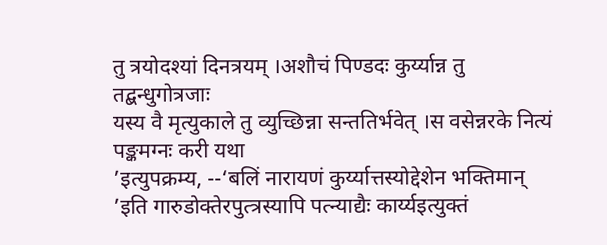तु त्रयोदश्यां दिनत्रयम् ।अशौचं पिण्डदः कुर्य्यान्न तु तद्बन्धुगोत्रजाः
यस्य वै मृत्युकाले तु व्युच्छिन्ना सन्ततिर्भवेत् ।स वसेन्नरके नित्यं पङ्कमग्नः करी यथा
’इत्युपक्रम्य, --‘बलिं नारायणं कुर्य्यात्तस्योद्देशेन भक्तिमान्
’इति गारुडोक्तेरपुत्त्रस्यापि पत्न्याद्यैः कार्य्यइत्युक्तं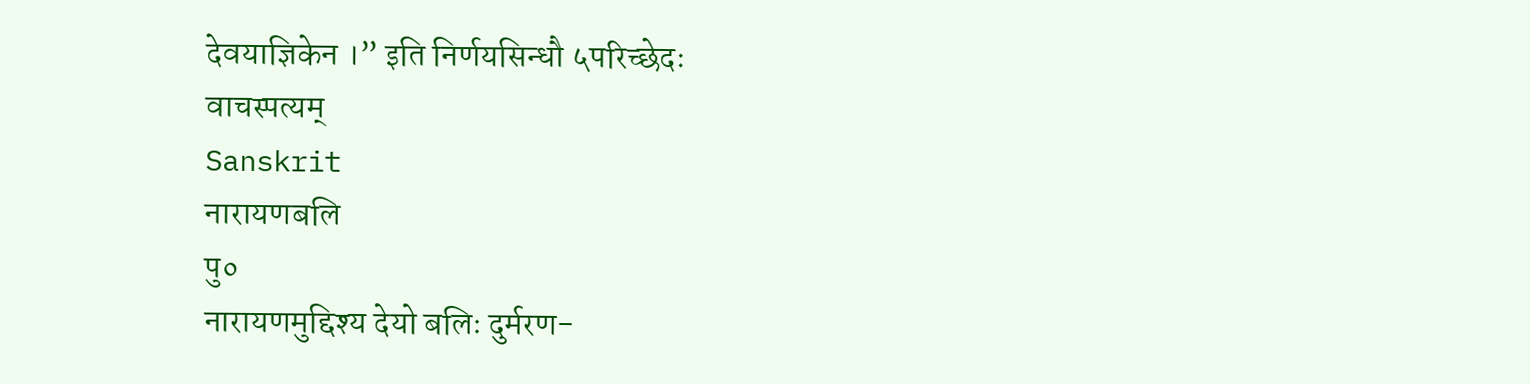देवयाज्ञिकेन ।” इति निर्णयसिन्धौ ५परिच्छेदः
वाचस्पत्यम्
Sanskrit
नारायणबलि
पु०
नारायणमुद्दिश्य देयो बलिः दुर्मरण-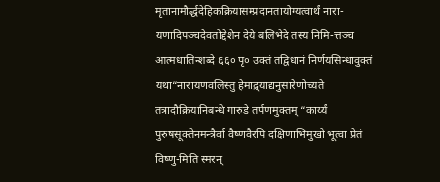मृतानामौर्द्धदेहिकक्रियासम्प्रदानतायोग्यत्वार्थं नारा-यणादिपञ्चदेवतोद्देशेन देये बलिभेदे तस्य निमि-त्तञ्च आत्मधातिन्शब्दे ६६० पृ० उक्तं तद्विधानं निर्णयसिन्धावुक्तं यथा“नारायणवलिस्तु हेमाद्र्याद्यनुसारेणोच्यते तत्रादौक्रियानिबन्धे गारुडे तर्पणमुक्तम् “कार्य्यं पुरुषसूक्तेनमन्त्रैर्वा वैष्णवैरपि दक्षिणाभिमुखो भूत्वा प्रेतं विष्णु-मिति स्मरन्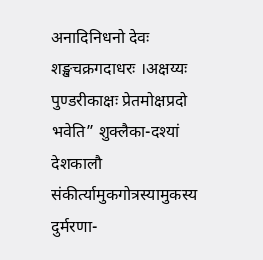अनादिनिधनो देवः शङ्खचक्रगदाधरः ।अक्षय्यः पुण्डरीकाक्षः प्रेतमोक्षप्रदो भवेति” शुक्लैका-दश्यां देशकालौ संकीर्त्यामुकगोत्रस्यामुकस्य दुर्मरणा-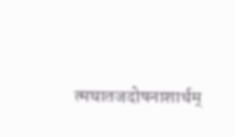त्मघातजदोषनाशार्थम्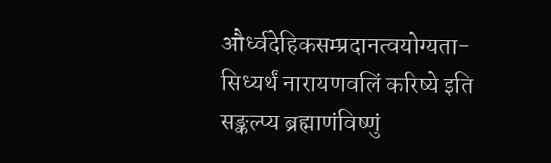और्ध्वदेहिकसम्प्रदानत्वयोग्यता-सिध्यर्थं नारायणवलिं करिष्ये इति सङ्कल्प्य ब्रह्माणंविष्णुं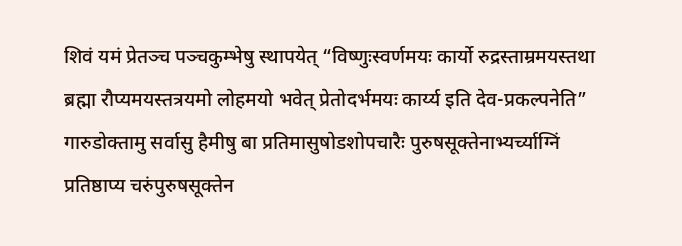शिवं यमं प्रेतञ्च पञ्चकुम्भेषु स्थापयेत् “विष्णुःस्वर्णमयः कार्यो रुद्रस्ताम्रमयस्तथा ब्रह्मा रौप्यमयस्तत्रयमो लोहमयो भवेत् प्रेतोदर्भमयः कार्य्य इति देव-प्रकल्पनेति” गारुडोक्तामु सर्वासु हैमीषु बा प्रतिमासुषोडशोपचारैः पुरुषसूक्तेनाभ्यर्च्याग्निं प्रतिष्ठाप्य चरुंपुरुषसूक्तेन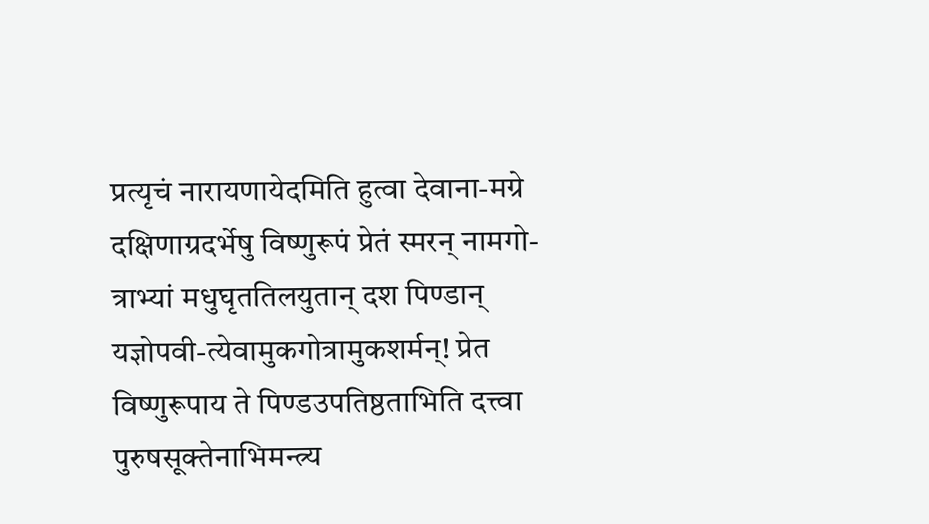प्रत्यृचं नारायणायेदमिति हुत्वा देवाना-मग्रे दक्षिणाग्रदर्भेषु विष्णुरूपं प्रेतं स्मरन् नामगो-त्राभ्यां मधुघृततिलयुतान् दश पिण्डान् यज्ञोपवी-त्येवामुकगोत्रामुकशर्मन्! प्रेत विष्णुरूपाय ते पिण्डउपतिष्ठताभिति दत्त्वा पुरुषसूक्तेनाभिमन्त्र्य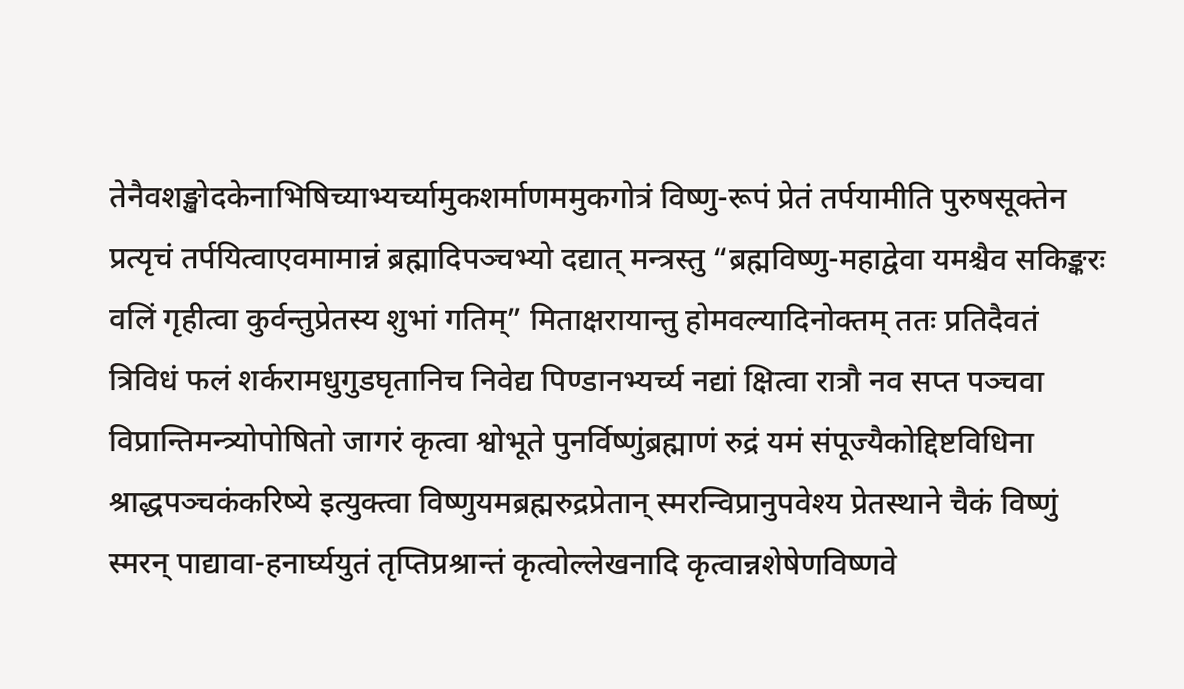तेनैवशङ्खोदकेनाभिषिच्याभ्यर्च्यामुकशर्माणममुकगोत्रं विष्णु-रूपं प्रेतं तर्पयामीति पुरुषसूक्तेन प्रत्यृचं तर्पयित्वाएवमामान्नं ब्रह्मादिपञ्चभ्यो दद्यात् मन्त्रस्तु “ब्रह्मविष्णु-महाद्वेवा यमश्चैव सकिङ्करः वलिं गृहीत्वा कुर्वन्तुप्रेतस्य शुभां गतिम्” मिताक्षरायान्तु होमवल्यादिनोक्तम् ततः प्रतिदैवतं त्रिविधं फलं शर्करामधुगुडघृतानिच निवेद्य पिण्डानभ्यर्च्य नद्यां क्षित्वा रात्रौ नव सप्त पञ्चवा विप्रान्तिमन्त्र्योपोषितो जागरं कृत्वा श्वोभूते पुनर्विष्णुंब्रह्माणं रुद्रं यमं संपूज्यैकोद्दिष्टविधिना श्राद्धपञ्चकंकरिष्ये इत्युक्त्वा विष्णुयमब्रह्मरुद्रप्रेतान् स्मरन्विप्रानुपवेश्य प्रेतस्थाने चैकं विष्णुं स्मरन् पाद्यावा-हनार्घ्ययुतं तृप्तिप्रश्रान्तं कृत्वोल्लेखनादि कृत्वान्नशेषेणविष्णवे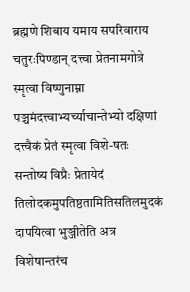ब्रह्मणे शिबाय यमाय सपरिवाराय चतुरःपिण्डान् दत्त्वा प्रेतनामगोत्रे स्मृत्वा विष्णुनाम्ना पञ्चमंदत्त्वाभ्यर्च्याचान्तेभ्यो दक्षिणां दत्त्वैकं प्रेतं स्मृत्वा विशे-षतः सन्तोष्य विप्रैः प्रेतायेदं तिलोदकमुपतिष्ठतामितिसतिलमुदकं दापयित्वा भुञ्जीतेति अत्र विशेषान्तरंच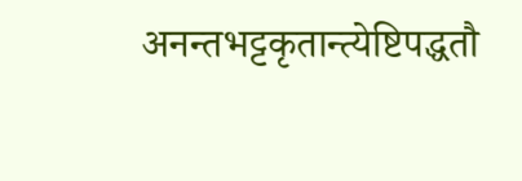अनन्तभट्टकृतान्त्येष्टिपद्धतौ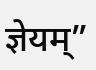ज्ञेयम्”